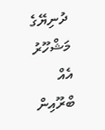ދުނިޔޭގެ މަޝްހޫރު އެއް ބްރޫއިން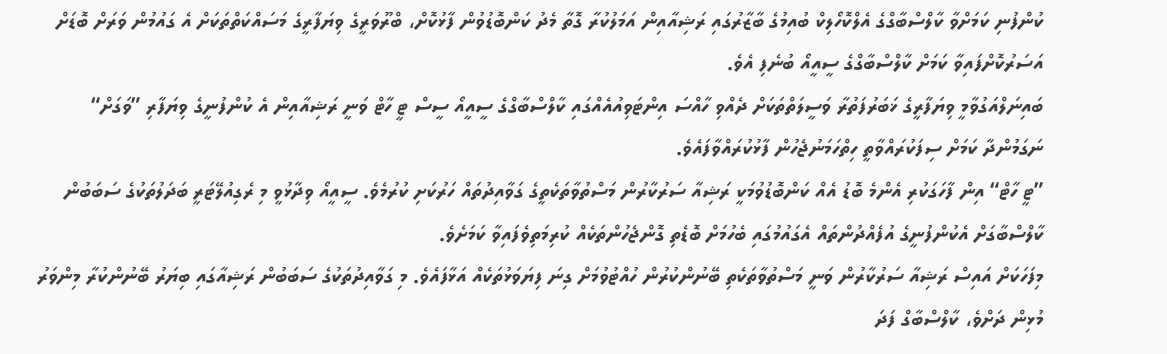ކުންފުނި ކަމަށްވާ ކާލްސްބާގްގެ އެލްކޮހޯލިކް ބުއިމުގެ ބާޒާރުގައި ރަޝިއާއިން އަމަލުކުރާ ގޮތާ މެދު ކަންބޮޑުވުން ފާޅުކޮށް، ބްރޫވަރީގެ ވިޔަފާރީގެ މަސައްކަތްތަކަށް އެ ގައުމުން ވަރަށް ބޮޑަށް އަސަރުކޮށްފައިވާ ކަމަށް ކާލްސްބާގްގެ ސީއީއޯ ބުނެފި އެވެ.
ބައިނަލްއަގުވާމީ ވިޔަފާރީގެ ޚަބަރުފަތުރާ ވަސީލަތްތަކަށް ދެއްވި ހާއްސަ އިންޓަވިއުއެއްގައި ކާލްސްބާގްގެ ސީއީއޯ ސީސް ޓީ ހާޓް ވަނީ ރަޝިއާއިން އެ ކުންފުނީގެ ވިޔަފާރި ”ވަގަށް“ ނަގަމުންދާ ކަމަށް ސިފަކުރައްވާތީ ހިތްހަމަނުޖެހުން ފާޅުކުރައްވާފައެވެ.
”ޓީ ހާޓް“ އިން ފާހަގަކުރި އެންމެ ބޮޑު އެއް ކަންބޮޑުވުމަކީ ރަޝިއާ ސަރުކާރުން މަސްތުވާތަކެތީގެ ގަވާއިދުތައް ހަރުކަށި ކުރުމެވެ. ސީއީއޯ ވިދާޅުވީ މި ރެގިއުލޭޓަރީ ބަދަލުތަކުގެ ސަބަބުން ކާލްސްބާގަށް އެކުންފުނީގެ އުފެއްދުންތައް އެގައުމުގައި ބެހުމަށް ބޮޑެތި ގޮންޖެހުންތަކެއް ކުރިމަތިވެފައިވާ ކަމަށެވެ.
މިފަހަކަށް އައިސް ރަޝިއާ ސަރުކާރުން ވަނީ މަސްތުވާތަކެތި ބޭނުންކުރުން ހުއްޓުވުމަށް ގިނަ ފިޔަވަޅުތަކެއް އަޅާފައެވެ. މި ގަވާއިދުތަކުގެ ސަބަބުން ރަޝިއާގައި ބިޔަރު ބޭނުންކުރާ މިންވަރު މުޅިން ދަށްވެ، ކާލްސްބާގް ފަދަ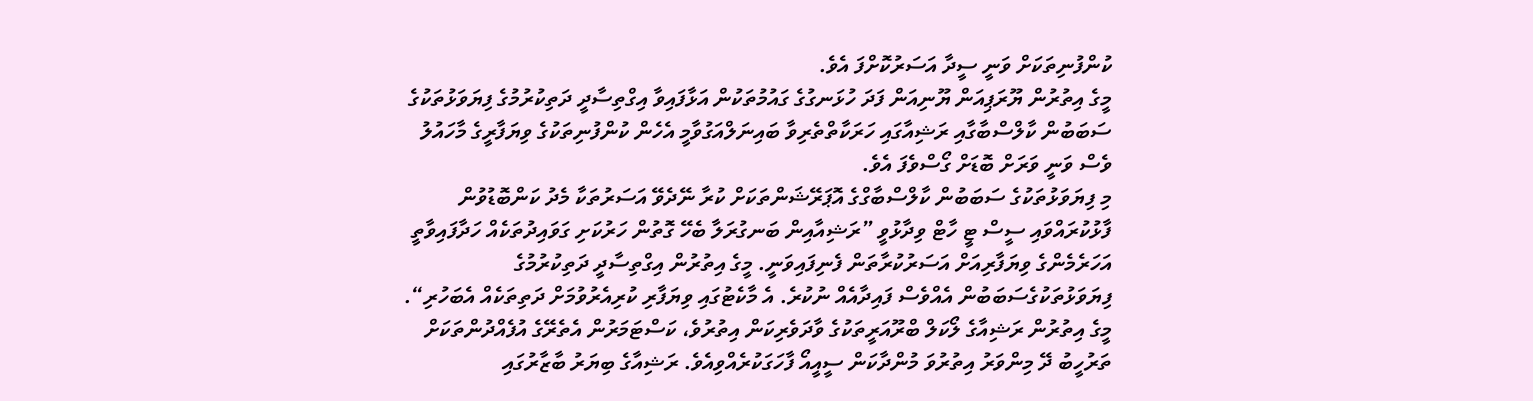ކުންފުނިތަކަށް ވަނީ ސީދާ އަސަރުކޮށްފަ އެވެ.
މީގެ އިތުރުން ޔޫރަޕިއަން ޔޫނިއަން ފަދަ ހުޅަނގުގެ ގައުމުތަކުން އަޅާފައިވާ އިގްތިސާދީ ދަތިކުރުމުގެ ފިޔަވަޅުތަކުގެ ސަބަބުން ކާލްސްބާގާއި ރަޝިއާގައި ހަރަކާތްތެރިވާ ބައިނަލްއަގުވާމީ އެހެން ކުންފުނިތަކުގެ ވިޔަފާރީގެ މާހައުލު ވެސް ވަނީ ވަރަށް ބޮޑަށް ގޯސްވެފަ އެވެ.
މި ފިޔަވަޅުތަކުގެ ސަބަބުން ކާލްސްބާގްގެ އޮޕަރޭޝަންތަކަށް ކުރާ ނޭދެވޭ އަސަރުތަކާ މެދު ކަންބޮޑުވުން ފާޅުކުރައްވައި ސީސް ޓީ ހާޓް ވިދާޅުވީ ”ރަޝިއާއިން ބަނގުރަލާ ބެހޭ ގޮތުން ހަރުކަށި ގަވައިދުތަކެއް ހަދާފައިވާތީ އަހަރެމެންގެ ވިޔަފާރިއަށް އަސަރުކުރާތަން ފެނިފައިވަނީ. މީގެ އިތުރުން އިގްތިސާދީ ދަތިކުރުމުގެ ފިޔަވަޅުތަކުގެސަބަބުން އެއްވެސް ފައިދާއެއް ނުކުރެ. އެ މާކެޓުގައި ވިޔަފާރި ކުރިއެރުވުމަށް ދަތިތަކެއް އެބަހުރި“.
މީގެ އިތުރުން ރަޝިއާގެ ލޯކަލް ބްރޫއަރީތަކުގެ ވާދަވެރިކަން އިތުރުވެ، ކަސްޓަމަރުން އެތެރޭގެ އުފެއްދުންތަކަށް ތަރުހީބު ދޭ މިންވަރު އިތުރުވަ މުންދާކަން ސީއީއޯ ފާހަގަކުރެއްވިއެވެ. ރަޝިއާގެ ބިޔަރު ބާޒާރުގައި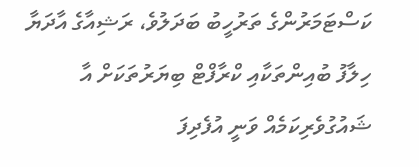ކަސްޓަމަރުންގެ ތަރުހީބު ބަދަލުވެ، ރަޝިއާގެ އާދަޔާ ހިލާފު ބުއިންތަކާއި ކްރާފްޓް ބިޔަރުތަކަށް އާ ޝައުގުވެރިކަމެއް ވަނީ އުފެދިފަ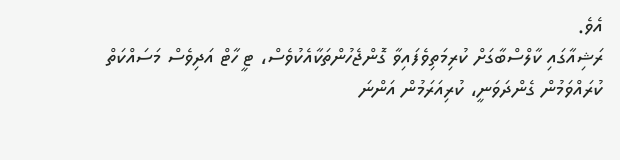އެވެ.
ރަޝިއާގައި ކާލްސްބާގަށް ކުރިމަތިވެފައިވާ ގޮންޖެހުންތަކާއެކުވެސް، ޓީ ހާޓް އަދިވެސް މަސައްކަތް ކުރައްވަމުން ގެންދަވަނީ، ކުރިއަރަމުން އަންނަ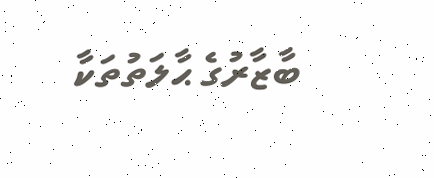ބާޒާރުގެ ޙާލަތުތަކާ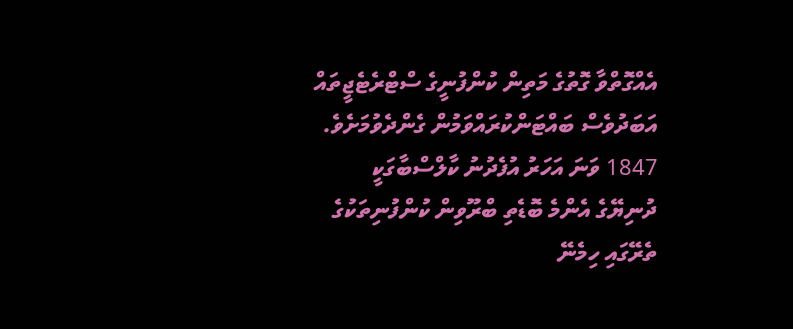އެއްގޮތްވާ ގޮތުގެ މަތިން ކުންފުނީގެ ސްޓްރެޓެޖީތައް އަބަދުވެސް ބައްޓަންކުރައްވަމުން ގެންދެވުމަށެވެ.
1847 ވަނަ އަހަރު އުފެދުނު ކާލްސްބާގަކީ ދުނިޔޭގެ އެންމެ ބޮޑެތި ބްރޫވިން ކުންފުނިތަކުގެ ތެރޭގައި ހިމެނޭ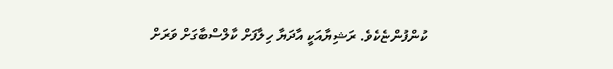ކުންފުންޏެކެވެ. ރަޝިޔާއަކީ އާދަޔާ ހިލާފަށް ކާލްސްބާގަށް ވަރަށް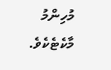މުހިންމު މާކެޓެކެވެ.